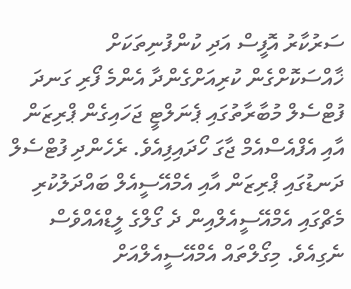ސަރުކާރު އޮފީސް އަދި ކުންފުނިތަކަށް ޚާއްސަކޮށްގެން ކުރިއަށްގެންދާ އެންމެ ފޯރި ގަނދަ ފުޓްސެލް މުބާރާތުގައި ޕެނަލްޓީ ޖަހައިގެން ޕްރިޒަން އާއި އެފްއެސްއެމް ޖާގަ ހޯދައިފިއެވެ. ރެހެންދި ފުޓްސެލް ދަނޑުގައި ޕްރިޒަން އާއި އެމްއޭސީއެލް ބައްދަލުކުރި މެޗްގައި އެމްއޭސީއެލްއިން ދެ ގޯލްގެ ލީޑްއެއްވެސް ނެގިއެވެ. މިގޯލްތައް އެމްއޭސީއެލްއަށް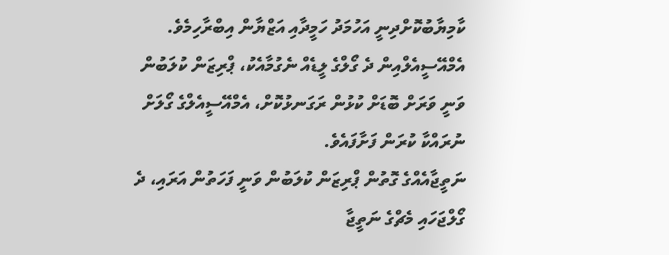ކާމިޔާބުކޮށްދިނީ އަހުމަދު ހަމީދާއި އަޒްޔާން އިބްރާހިމެވެ. އެމްއޭސީއެލްއިން ދެ ގޯލްގެ ލީޑެއް ނެގުމާއެކު، ޕްރިޒަން ކުލަބުން ވަނީ ވަރަށް ބޮޑަށް ކުޅުން ރަގަނޅުކޮށް، އެމްއޭސީއެލްގެ ގޯލަށް ނުރައްކާ ކުރަން ފަށާފައެވެ.
ނަތީޖާއެއްގެ ގޮތުން ޕްރިޒަން ކުލަބުން ވަނީ ފަހަތުން އަރައި، ދެ ގޯލްޖަހައި މެޗްގެ ނަތީޖާ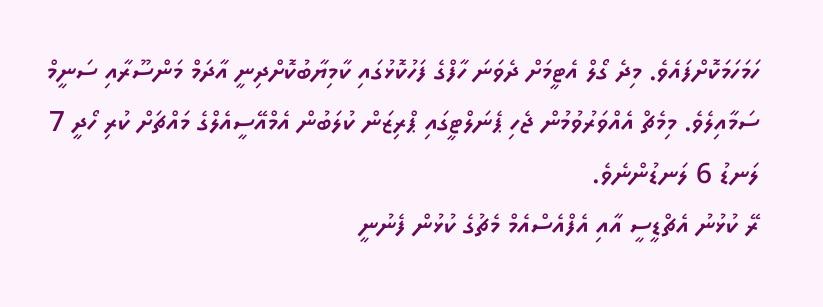ހަމަހަމަކޮށްފައެވެ. މިދެ ގޯލް އެޓީމަށް ދެވަނަ ހާފްގެ ފަހުކޮޅުގައި ކާމިޔާބުކޮށްދިނީ އާދަމް މަންސޫރާއި ސަނީމް ސަމާއިލެވެ. މިމެޗް އެއްވަރުވުމުން ޖެހި ޕެނަލްޓީގައި ޕްރިޒަން ކުލަބުން އެމްއޭސީއެލްގެ މައްޗަށް ކުރި ހޯދީ 7 ލަނޑު 6 ލަނޑުންނެވެ.
ރޭ ކުޅުނު އެޗްޑީސީ އާއި އެފްއެސްއެމް މެޗުގެ ކުޅުން ފެނުނީ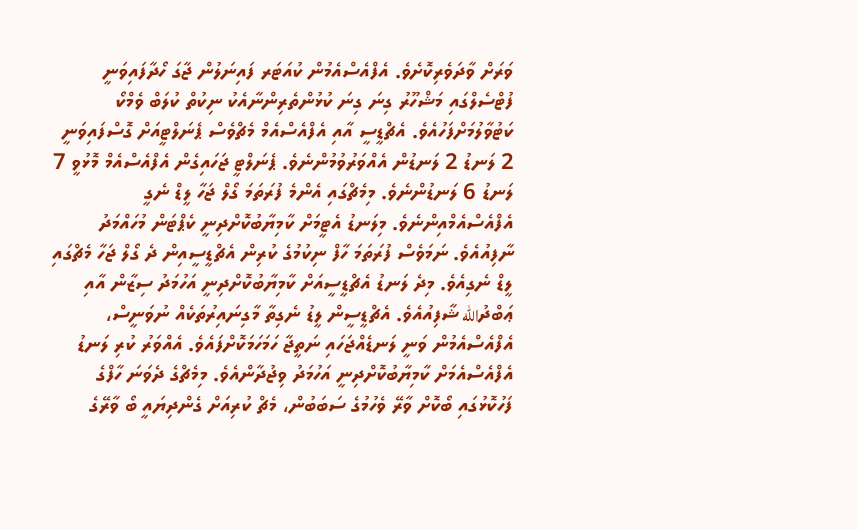ވަރަށް ވާދަވެރިކޮށެވެ. އެފްއެސްއެމުން ކުއަޓަރ ފައިނަލުން ޖާގަ ހޯދާފައިވަނީ ފުޓްސެލްގައި މަޝްހޫރު ގިނަ ގިނަ ކުޅުންތެރިންނާއެކު ނިކުތް ކުލަބް ވެމްކޯ ކަޓުވާލުމަށްފަހުއެވެ. އެޗްޑީސީ އާއި އެފްއެސްއެމް މެޗްވެސް ޕެނަލްޓީއަށް ގޮސްފައިވަނީ 2 ލަނޑު 2 ލަނޑުން އެއްވަރުވުމުންނެވެ. ޕެނަލްޓީ ޖަހައިގެން އެފްއެސްއެމް މޮޅުވީ 7 ލަނޑު 6 ލަނޑުންނެވެ. މިމެޗްގައި އެންމެ ފުރަތަމަ ގޯލް ޖަހާ ލީޑް ނެގީ އެފްއެސްއެމްއިންނެވެ. މިލަނޑު އެޓީމަށް ކާމިޔާބުކޮށްދިނީ ކެޕްޓަން މުހައްމަދު ނާފިއުއެވެ. ނަމަވެސް ފުރަތަމަ ހާފް ނިކުމުގެ ކުރިން އެޗްޑީސީއިން ދެ ގޯލް ޖަހާ މެޗްގައި ލީޑް ނެގިއެވެ. މިދެ ލަނޑު އެޗްޑީސީއަށް ކާމިޔާބުކޮށްދިނީ އަހުމަދު ސިޒާން އާއި ޢަބްދުالله ޝާފިއުއެވެ. އެޗްޑީސީން ލީޑު ނެގިތާ މާގިނައިރުތަކެއް ނުވަނީސް، އެފްއެސްއެމުން ވަނީ ލަނޑެއްޖަހައި ނަތީޖާ ހަމަހަމަކޮށްފައެވެ. އެއްވަރު ކުރި ލަނޑު އެފްއެސްއެމަށް ކާމިޔާބުކޮށްދިނީ އަހުމަދު ވިޖުދާންއެވެ. މިމެޗްގެ ދެވަނަ ހާފްގެ ފަހުކޮޅުގައި ބޯކޮށް ވާރޭ ވެހުމުގެ ސަބަބުން، މެޗް ކުރިއަށް ގެންދިޔައީ ބޯ ވާރޭގެ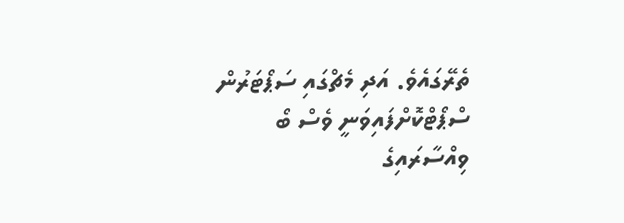ތެރޭގައެވެ. އަދި މެޗްގައި ސަޕޯޓަރުން ސްޕޯޓްކޮށްފައިވަނީ ވެސް ބޯ ވިއްސާރައިގެ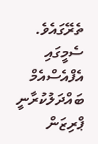ތެރޭގައެވެ.
ސެމީގައި އެފްއެސްއެމް ބައްދަލުކުރާނީ ޕްރިޒަން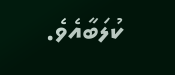ކުލަބާއެވެ.